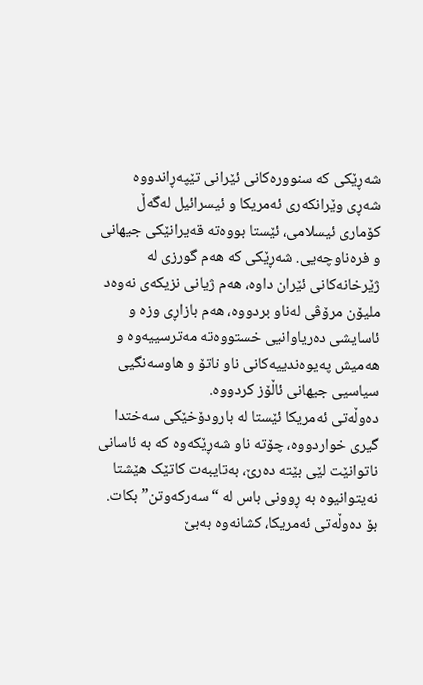شەڕێکی کە سنوورەکانی ئێرانی تێپەڕاندووە
شەڕی وێرانکەری ئەمریکا و ئیسرائیل لەگەڵ کۆماری ئیسلامی، ئێستا بووەتە قەیرانێکی جیهانی و فرەناوچەیی. شەڕێکی کە هەم گورزی لە ژێرخانەکانی ئێران داوە، هەم ژیانی نزیکەی نەوەد ملیۆن مرۆڤی لەناو بردووە، هەم بازاڕی وزە و ئاسایشی دەریاوانیی خستووەتە مەترسییەوە و هەمیش پەیوەندییەکانی ناو ناتۆ و هاوسەنگیی سیاسیی جیهانی ئاڵۆز کردووە.
دەوڵەتی ئەمریکا ئێستا لە بارودۆخێکی سەختدا گیری خواردووە، چۆتە ناو شەڕێکەوە کە بە ئاسانی ناتوانێت لێی بێتە دەرێ، بەتایبەت کاتێک هێشتا نەیتوانیوە بە ڕوونی باس لە “سەرکەوتن” بکات. بۆ دەوڵەتی ئەمریکا، کشانەوە بەبێ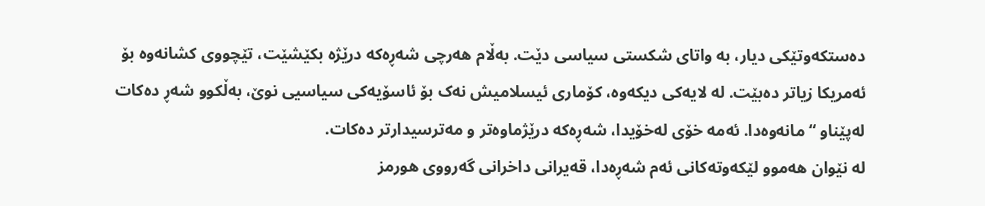دەستکەوتێکی دیار، بە واتای شکستی سیاسی دێت. بەڵام هەرچی شەڕەکە درێژە بکێشێت، تێچووی کشانەوە بۆ ئەمریکا زیاتر دەبێت. لە لایەکی دیکەوە، کۆماری ئیسلامیش نەک بۆ ئاسۆیەکی سیاسیی نوێ، بەڵکوو شەڕ دەکات لەپێناو “مانەوەدا. ئەمە خۆی لەخۆیدا، شەڕەکە درێژماوەتر و مەترسیدارتر دەکات.
لە نێوان هەموو لێکەوتەکانی ئەم شەڕەدا، قەیرانی داخرانی گەرووی هورمز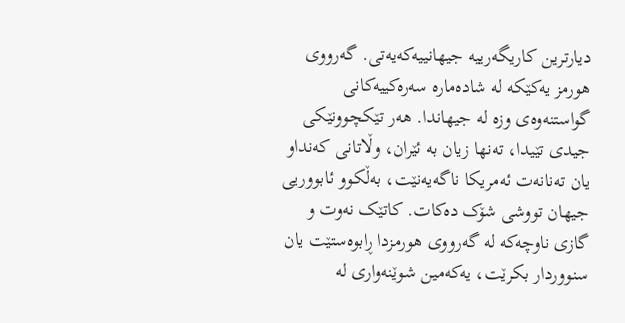دیارترین کاریگەرییە جیهانییەکەیەتی. گەرووی هورمز یەکێکە لە شادەمارە سەرەکییەکانی گواستنەوەی وزە لە جیهاندا. هەر تێکچوونێکی جیدی تێیدا، تەنها زیان بە ئێران، وڵاتانی کەنداو یان تەنانەت ئەمریکا ناگەیەنێت، بەڵکوو ئابووریی جیهان تووشی شۆک دەکات. کاتێک نەوت و گازی ناوچەکە لە گەرووی هورمزدا ڕابوەستێت یان سنووردار بکرێت، یەکەمین شوێنەواری لە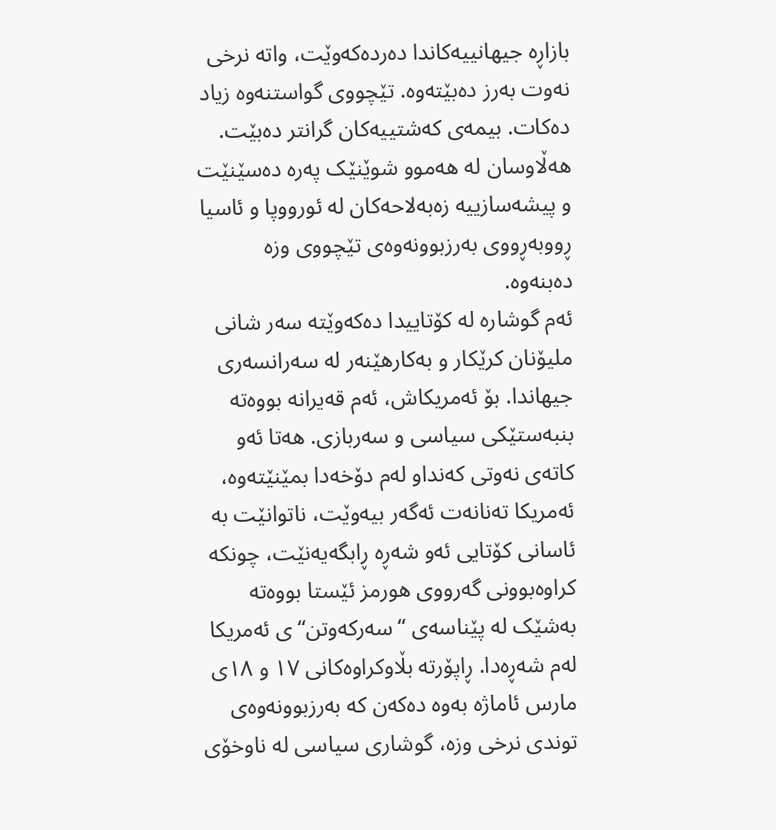بازاڕە جیهانییەکاندا دەردەکەوێت، واتە نرخی نەوت بەرز دەبێتەوە. تێچووی گواستنەوە زیاد دەکات. بیمەی کەشتییەکان گرانتر دەبێت. هەڵاوسان لە هەموو شوێنێک پەرە دەسێنێت و پیشەسازییە زەبەلاحەکان لە ئورووپا و ئاسیا ڕووبەڕووی بەرزبوونەوەی تێچووی وزە دەبنەوە.
ئەم گوشارە لە کۆتاییدا دەکەوێتە سەر شانی ملیۆنان کرێکار و بەکارهێنەر لە سەرانسەری جیهاندا. بۆ ئەمریکاش، ئەم قەیرانە بووەتە بنبەستێکی سیاسی و سەربازی. هەتا ئەو کاتەی نەوتی کەنداو لەم دۆخەدا بمێنێتەوە، ئەمریکا تەنانەت ئەگەر بیەوێت، ناتوانێت بە ئاسانی کۆتایی ئەو شەڕە ڕابگەیەنێت، چونکە کراوەبوونی گەرووی هورمز ئێستا بووەتە بەشێک لە پێناسەی “سەرکەوتن“ی ئەمریکا لەم شەڕەدا. ڕاپۆرتە بڵاوکراوەکانی ١٧ و ١٨ی مارس ئاماژە بەوە دەکەن کە بەرزبوونەوەی توندی نرخی وزە، گوشاری سیاسی لە ناوخۆی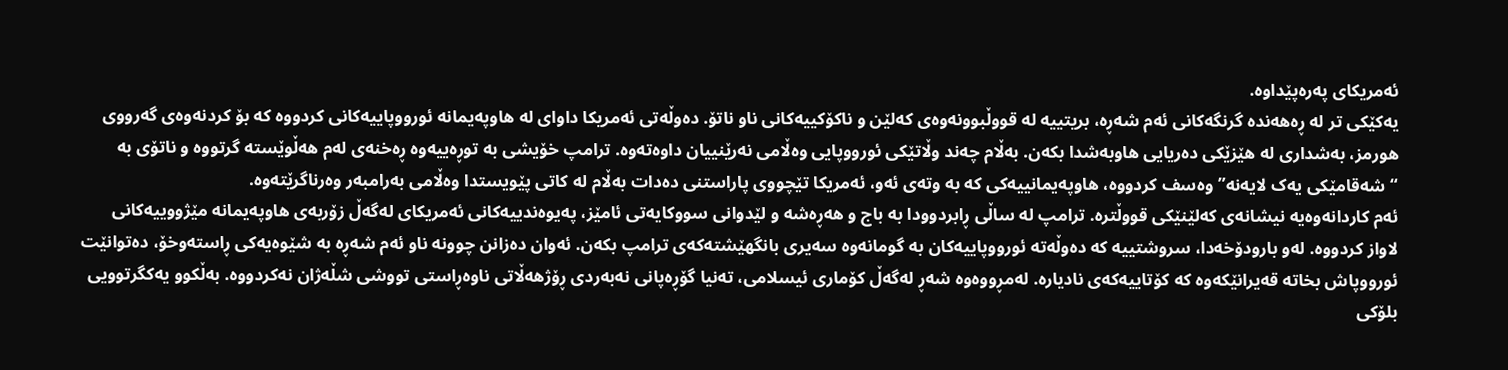ئەمریکای پەرەپێداوە.
یەکێکی تر لە ڕەهەندە گرنگەکانی ئەم شەڕە، بریتییە لە قووڵبوونەوەی کەلێن و ناکۆکییەکانی ناو ناتۆ. دەوڵەتی ئەمریکا داوای لە هاوپەیمانە ئورووپاییەکانی کردووە کە بۆ کردنەوەی گەرووی هورمز، بەشداری لە هێزێکی دەریایی هاوبەشدا بکەن. بەڵام چەند وڵاتێکی ئورووپایی وەڵامی نەرێنییان داوەتەوە. ترامپ خۆیشی بە توڕەییەوە ڕەخنەی لەم هەڵوێستە گرتووە و ناتۆی بە “شەقامێکی یەک لایەنە” وەسف کردووە، هاوپەیمانییەکی کە بە وتەی ئەو، ئەمریکا تێچووی پاراستنی دەدات بەڵام لە کاتی پێویستدا وەڵامی بەرامبەر وەرناگرێتەوە.
ئەم کاردانەوەیە نیشانەی کەلێنێکی قووڵترە. ترامپ لە ساڵی ڕابردوودا بە باج و هەڕەشە و لێدوانی سووکایەتی ئامێز، پەیوەندییەکانی ئەمریکای لەگەڵ زۆربەی هاوپەیمانە مێژووییەکانی لاواز کردووە. لەو بارودۆخەدا، سروشتییە کە دەوڵەتە ئورووپاییەکان بە گومانەوە سەیری بانگهێشتەکەی ترامپ بکەن. ئەوان دەزانن چوونە ناو ئەم شەڕە بە شێوەیەکی ڕاستەوخۆ، دەتوانێت ئورووپاش بخاتە قەیرانێکەوە کە کۆتاییەکەی نادیارە. لەمڕووەوە شەڕ لەگەڵ کۆماری ئیسلامی، تەنیا گۆڕەپانی نەبەردی ڕۆژهەڵاتی ناوەڕاستی تووشی شڵەژان نەکردووە. بەڵکوو یەکگرتوویی بلۆکی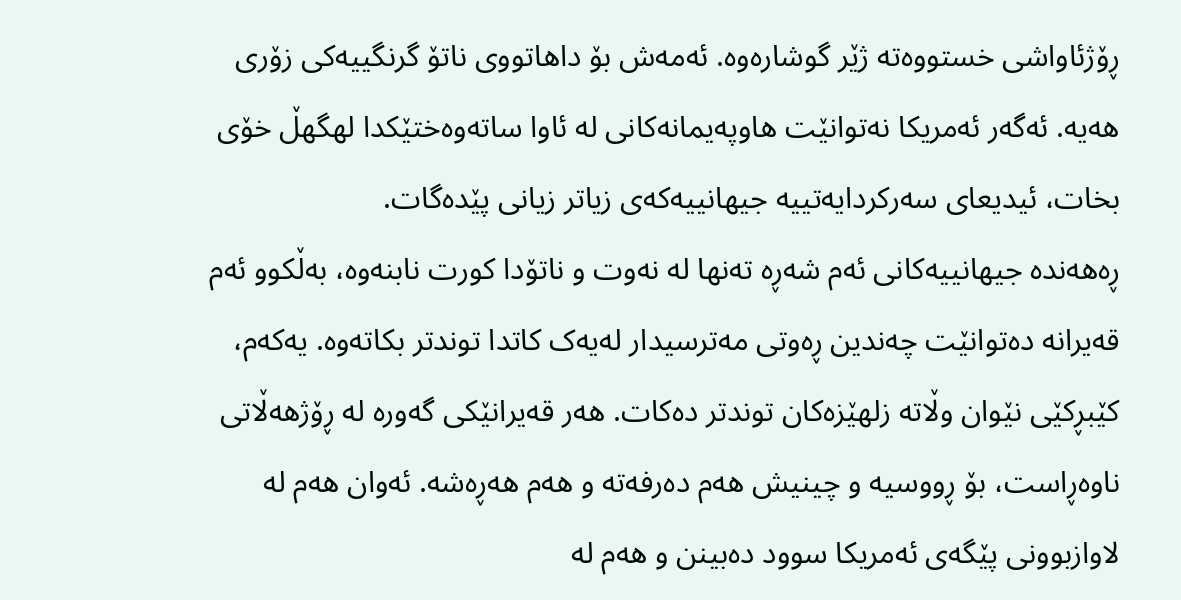ڕۆژئاواشی خستووەتە ژێر گوشارەوە. ئەمەش بۆ داهاتووی ناتۆ گرنگییەکی زۆری هەیە. ئەگەر ئەمریکا نەتوانێت هاوپەیمانەکانی له ئاوا ساتەوەختێکدا لهگهڵ خۆی بخات، ئیدیعای سەرکردایەتییە جیهانییەکەی زیاتر زیانی پێدەگات.
ڕەهەندە جیهانییەکانی ئەم شەڕە تەنها لە نەوت و ناتۆدا کورت نابنەوە، بەڵکوو ئەم قەیرانە دەتوانێت چەندین ڕەوتی مەترسیدار لەیەک کاتدا توندتر بکاتەوە. یەکەم، کێبڕکێی نێوان وڵاتە زلهێزەکان توندتر دەکات. هەر قەیرانێکی گەورە لە ڕۆژهەڵاتی ناوەڕاست، بۆ ڕووسیە و چینیش هەم دەرفەتە و هەم هەڕەشە. ئەوان هەم لە لاوازبوونی پێگەی ئەمریکا سوود دەبینن و هەم لە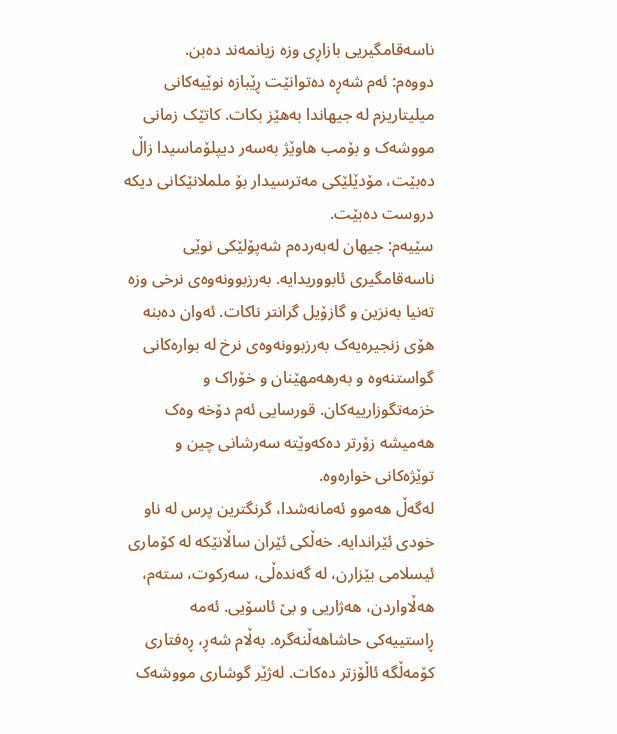ناسەقامگیریی بازاڕی وزە زیانمەند دەبن.
دووەم: ئەم شەڕە دەتوانێت ڕێبازە نوێیەکانی میلیتاریزم لە جیهاندا بەهێز بکات. کاتێک زمانی مووشەک و بۆمب هاوێژ بەسەر دیپلۆماسیدا زاڵ دەبێت، مۆدێلێکی مەترسیدار بۆ ململانێکانی دیکە دروست دەبێت.
سێیەم: جیهان لەبەردەم شەپۆلێکی نوێی ناسەقامگیری ئابووریدایە. بەرزبوونەوەی نرخی وزە تەنیا بەنزین و گازۆیل گرانتر ناکات. ئەوان دەبنە هۆی زنجیرەیەک بەرزبوونەوەی نرخ لە بوارەکانی گواستنەوە و بەرهەمهێنان و خۆراک و خزمەتگوزارییەکان. قورسایی ئەم دۆخە وەک هەمیشە زۆرتر دەکەوێتە سەرشانی چین و توێژەکانی خوارەوە.
لەگەڵ هەموو ئەمانەشدا، گرنگترین پرس لە ناو خودی ئێراندایە. خەڵکی ئێران ساڵانێکە لە کۆماری ئیسلامی بێزارن، لە گەندەڵی، سەرکوت، ستەم، هەڵاواردن، هەژاریی و بێ ئاسۆیی. ئەمە ڕاستییەکی حاشاهەڵنەگرە. بەڵام شەڕ، ڕەفتاری کۆمەڵگە ئاڵۆزتر دەکات. لەژێر گوشاری مووشەک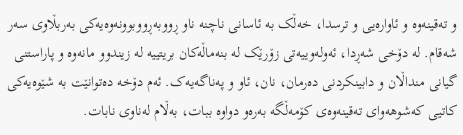و تەقینەوە و ئاوارەیی و ترسدا، خەڵک بە ئاسانی ناچنە ناو ڕووبەڕووبوونەوەیەکی بەربڵاوی سەر شەقام. لە دۆخی شەڕدا، ئەولەوییەتی زۆرێک لە بنەماڵەکان بریتییە لە زیندوو مانەوە و پاراستنی گیانی منداڵان و دابینکردنی دەرمان، نان، ئاو و پەناگەیەک. ئەم دۆخە دەتوانێت بە شێوەیەکی کاتیی کەشوهەوای تەقینەوەی کۆمەڵگە بەرەو دواوە ببات، بەڵام لەناوی نابات.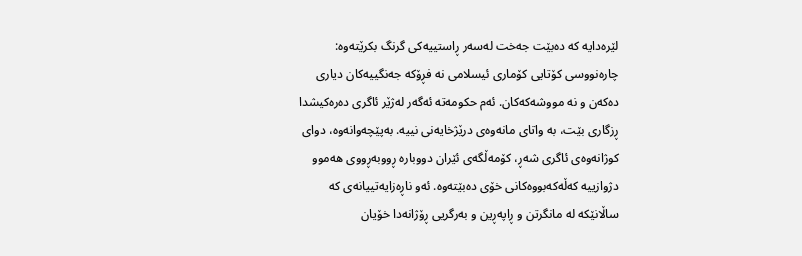لێرەدایە کە دەبێت جەخت لەسەر ڕاستییەکی گرنگ بکرێتەوە: چارەنووسی کۆتایی کۆماری ئیسلامی نە فڕۆکە جەنگییەکان دیاری دەکەن و نە مووشەکەکان. ئەم حکومەتە ئەگەر لەژێر ئاگری دەرەکیشدا ڕزگاری بێت، بە واتای مانەوەی درێژخایەنی نییە. بەپێچەوانەوە، دوای کوژانەوەی ئاگری شەڕ، کۆمەڵگەی ئێران دووبارە ڕووبەڕووی هەموو دژوازییە کەڵەکەبووەکانی خۆی دەبێتەوە. ئەو ناڕەزایەتییانەی کە ساڵانێکە لە مانگرتن و ڕاپەڕین و بەرگریی ڕۆژانەدا خۆیان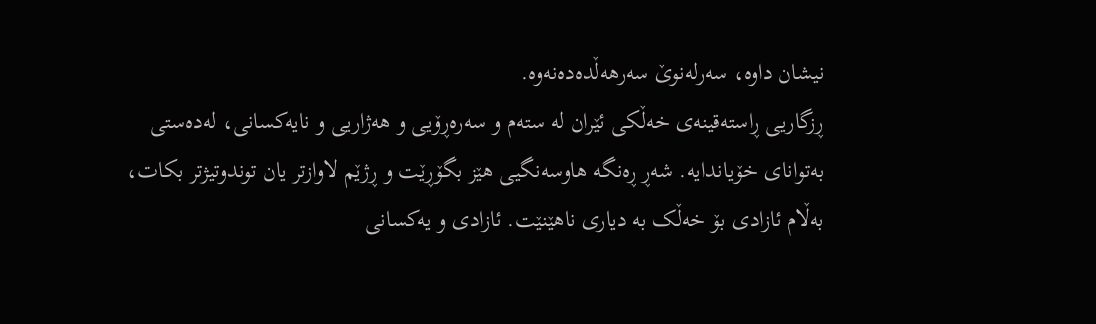نیشان داوە، سەرلەنوێ سەرهەڵدەدەنەوە.
ڕزگاریی ڕاستەقینەی خەڵکی ئێران لە ستەم و سەرەڕۆیی و هەژاریی و نایەکسانی، لەدەستی بەتوانای خۆیاندایە. شەڕ ڕەنگە هاوسەنگیی هێز بگۆڕێت و ڕژێم لاوازتر یان توندوتیژتر بکات، بەڵام ئازادی بۆ خەڵک بە دیاری ناهێنێت. ئازادی و یەکسانی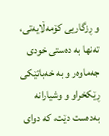و ڕزگاریی کۆمەڵایەتی، تەنها بە دەستی خودی جەماوەر و بە خەباتێکی ڕێکخراو و وشیارانە بەدەست دێت، کە دوای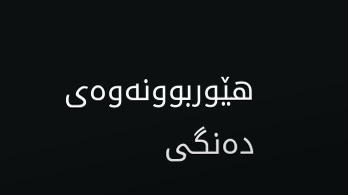هێوربوونەوەی دەنگی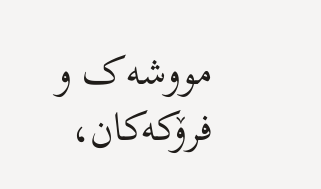مووشەک و فرۆکەکان،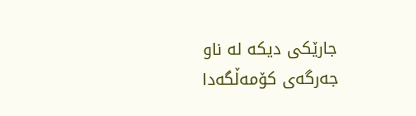جارێکی دیکە لە ناو جەرگەی کۆمەڵگەدا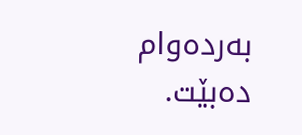بەردەوام دەبێت.